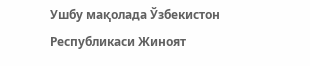Ушбу мақолада Ўзбекистон Республикаси Жиноят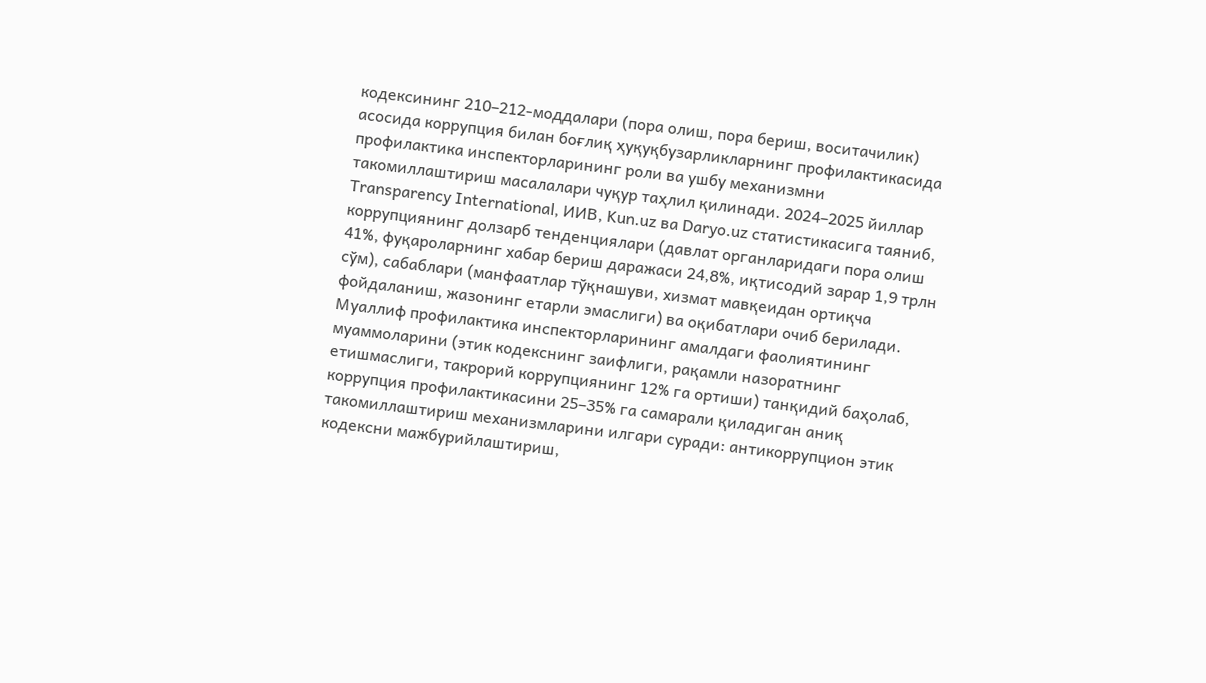кодексининг 210–212-моддалари (пора олиш, пора бериш, воситачилик) асосида коррупция билан боғлиқ ҳуқуқбузарликларнинг профилактикасида профилактика инспекторларининг роли ва ушбу механизмни такомиллаштириш масалалари чуқур таҳлил қилинади. 2024–2025 йиллар Transparency International, ИИВ, Kun.uz ва Daryo.uz статистикасига таяниб, коррупциянинг долзарб тенденциялари (давлат органларидаги пора олиш 41%, фуқароларнинг хабар бериш даражаси 24,8%, иқтисодий зарар 1,9 трлн сўм), сабаблари (манфаатлар тўқнашуви, хизмат мавқеидан ортиқча фойдаланиш, жазонинг етарли эмаслиги) ва оқибатлари очиб берилади. Муаллиф профилактика инспекторларининг амалдаги фаолиятининг муаммоларини (этик кодекснинг заифлиги, рақамли назоратнинг етишмаслиги, такрорий коррупциянинг 12% га ортиши) танқидий баҳолаб, коррупция профилактикасини 25–35% га самарали қиладиган аниқ такомиллаштириш механизмларини илгари суради: антикоррупцион этик кодексни мажбурийлаштириш,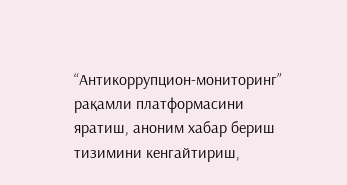“Антикоррупцион-мониторинг” рақамли платформасини яратиш, аноним хабар бериш тизимини кенгайтириш,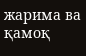жарима ва қамоқ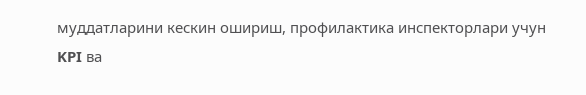муддатларини кескин ошириш, профилактика инспекторлари учун KPI ва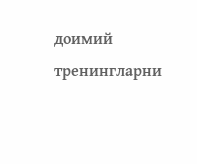доимий тренингларни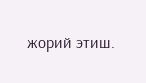жорий этиш.